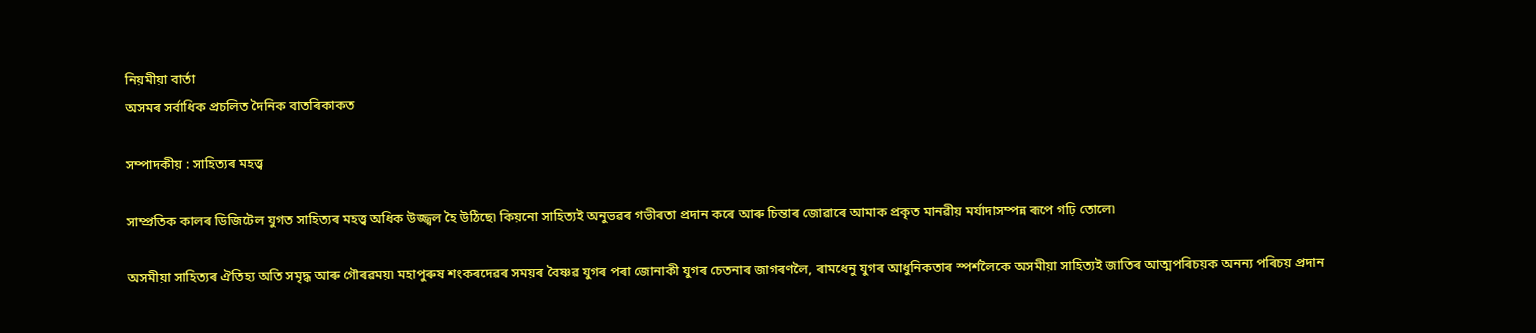নিয়মীয়া বাৰ্তা
অসমৰ সৰ্বাধিক প্ৰচলিত দৈনিক বাতৰিকাকত

সম্পাদকীয় : সাহিত্যৰ মহত্ত্ব

সাম্প্রতিক কালৰ ডিজিটেল যুগত সাহিত্যৰ মহত্ত্ব অধিক উজ্জ্বল হৈ উঠিছে৷ কিয়নো সাহিত্যই অনুভৱৰ গভীৰতা প্রদান কৰে আৰু চিন্তাৰ জোৱাৰে আমাক প্রকৃত মানৱীয় মর্যাদাসম্পন্ন ৰূপে গঢ়ি তোলে৷

অসমীয়া সাহিত্যৰ ঐতিহ্য অতি সমৃদ্ধ আৰু গৌৰৱময়৷ মহাপুৰুষ শংকৰদেৱৰ সময়ৰ বৈষ্ণৱ যুগৰ পৰা জোনাকী যুগৰ চেতনাৰ জাগৰণলৈ, ৰামধেনু যুগৰ আধুনিকতাৰ স্পর্শলৈকে অসমীয়া সাহিত্যই জাতিৰ আত্মপৰিচয়ক অনন্য পৰিচয় প্রদান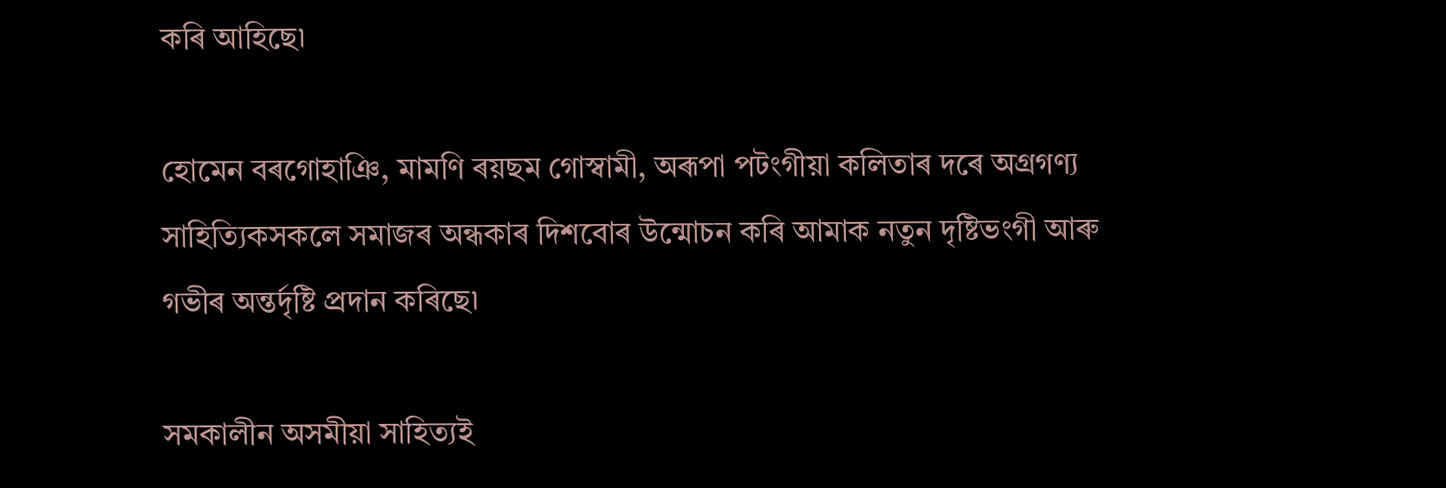কৰি আহিছে৷

হোমেন বৰগোহাঞি, মামণি ৰয়ছম গোস্বামী, অৰূপা পটংগীয়া কলিতাৰ দৰে অগ্রগণ্য সাহিত্যিকসকলে সমাজৰ অন্ধকাৰ দিশবোৰ উন্মোচন কৰি আমাক নতুন দৃষ্টিভংগী আৰু গভীৰ অন্তর্দৃষ্টি প্রদান কৰিছে৷

সমকালীন অসমীয়া সাহিত্যই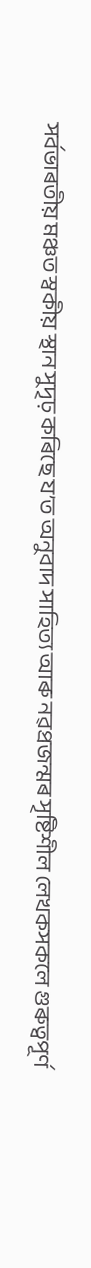সর্বভাৰতীয় মঞ্চত স্বকীয় স্থান সুদৃঢ় কৰিছে য’ত অনুবাদ সাহিত্য আৰু নৱপ্রজন্মৰ সৃষ্টিশীল লেখকসকলে গুৰুত্বপূর্ণ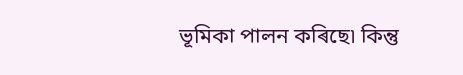ভূমিকা পালন কৰিছে৷ কিন্তু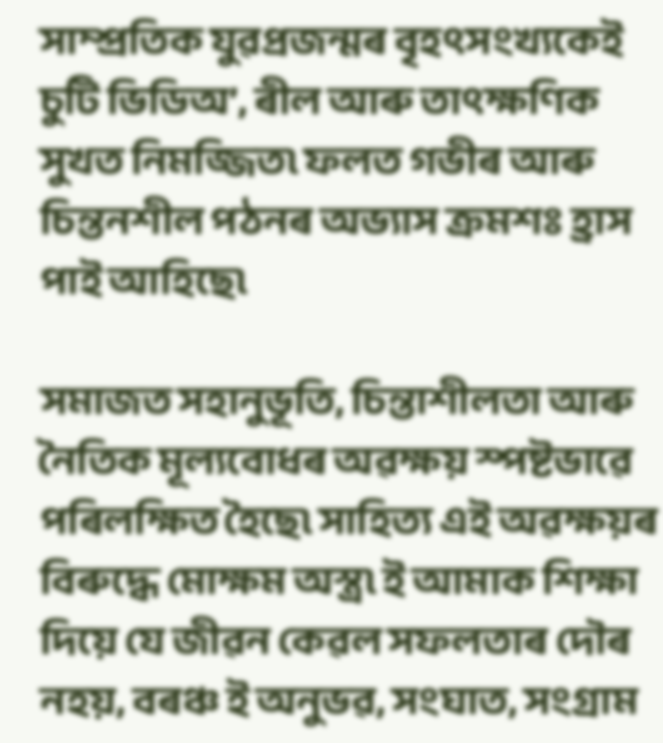সাম্প্রতিক যুৱপ্রজন্মৰ বৃহৎসংখ্যকেই চুটি ভিডিঅ’, ৰীল আৰু তাৎক্ষণিক সুখত নিমজ্জিত৷ ফলত গভীৰ আৰু চিন্তনশীল পঠনৰ অভ্যাস ক্রমশঃ হ্রাস পাই আহিছে৷

সমাজত সহানুভূতি, চিন্তাশীলতা আৰু নৈতিক মূল্যবোধৰ অৱক্ষয় স্পষ্টভাৱে পৰিলক্ষিত হৈছে৷ সাহিত্য এই অৱক্ষয়ৰ বিৰুদ্ধে মোক্ষম অস্ত্র৷ ই আমাক শিক্ষা দিয়ে যে জীৱন কেৱল সফলতাৰ দৌৰ নহয়, বৰঞ্চ ই অনুভৱ, সংঘাত, সংগ্রাম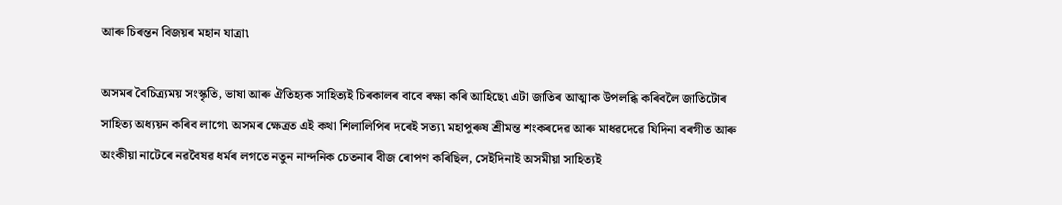আৰু চিৰন্তন বিজয়ৰ মহান যাত্রা৷

অসমৰ বৈচিত্র্যময় সংস্কৃতি, ভাষা আৰু ঐতিহ্যক সাহিত্যই চিৰকালৰ বাবে ৰক্ষা কৰি আহিছে৷ এটা জাতিৰ আত্মাক উপলব্ধি কৰিবলৈ জাতিটোৰ সাহিত্য অধ্যয়ন কৰিব লাগে৷ অসমৰ ক্ষেত্রত এই কথা শিলালিপিৰ দৰেই সত্য৷ মহাপুৰুষ শ্রীমন্ত শংকৰদেৱ আৰু মাধৱদেৱে যিদিনা বৰগীত আৰু অংকীয়া নাটেৰে নৱবৈষৱ ধর্মৰ লগতে নতুন নান্দনিক চেতনাৰ বীজ ৰোপণ কৰিছিল, সেইদিনাই অসমীয়া সাহিত্যই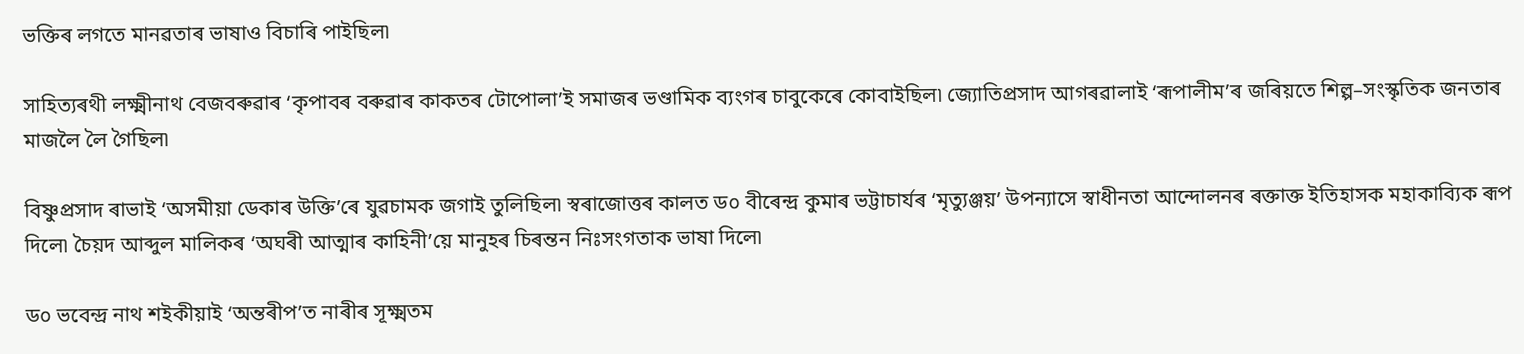ভক্তিৰ লগতে মানৱতাৰ ভাষাও বিচাৰি পাইছিল৷

সাহিত্যৰথী লক্ষ্মীনাথ বেজবৰুৱাৰ ‘কৃপাবৰ বৰুৱাৰ কাকতৰ টোপোলা’ই সমাজৰ ভণ্ডামিক ব্যংগৰ চাবুকেৰে কোবাইছিল৷ জ্যোতিপ্রসাদ আগৰৱালাই ‘ৰূপালীম’ৰ জৰিয়তে শিল্প–সংস্কৃতিক জনতাৰ মাজলৈ লৈ গৈছিল৷

বিষ্ণুপ্রসাদ ৰাভাই ‘অসমীয়া ডেকাৰ উক্তি’ৰে যুৱচামক জগাই তুলিছিল৷ স্বৰাজোত্তৰ কালত ড০ বীৰেন্দ্র কুমাৰ ভট্টাচার্যৰ ‘মৃত্যুঞ্জয়’ উপন্যাসে স্বাধীনতা আন্দোলনৰ ৰক্তাক্ত ইতিহাসক মহাকাব্যিক ৰূপ দিলে৷ চৈয়দ আব্দুল মালিকৰ ‘অঘৰী আত্মাৰ কাহিনী’য়ে মানুহৰ চিৰন্তন নিঃসংগতাক ভাষা দিলে৷

ড০ ভবেন্দ্র নাথ শইকীয়াই ‘অন্তৰীপ’ত নাৰীৰ সূক্ষ্মতম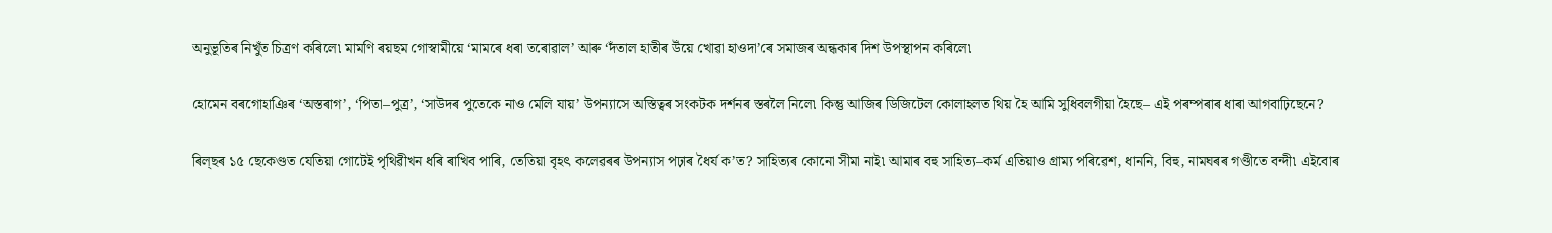অনুভূতিৰ নিখুঁত চিত্রণ কৰিলে৷ মামণি ৰয়ছম গোস্বামীয়ে ‘মামৰে ধৰা তৰোৱাল’ আৰু ‘দঁতাল হাতীৰ উঁয়ে খোৱা হাওদা’ৰে সমাজৰ অন্ধকাৰ দিশ উপস্থাপন কৰিলে৷

হোমেন বৰগোহাঞিৰ ‘অস্তৰাগ’, ‘পিতা–পুত্র’, ‘সাউদৰ পুতেকে নাও মেলি যায়’ উপন্যাসে অস্তিত্বৰ সংকটক দর্শনৰ স্তৰলৈ নিলে৷ কিন্তু আজিৰ ডিজিটেল কোলাহলত থিয় হৈ আমি সুধিবলগীয়া হৈছে– এই পৰম্পৰাৰ ধাৰা আগবাঢ়িছেনে?

ৰিল্ছৰ ১৫ ছেকেণ্ডত যেতিয়া গোটেই পৃথিৱীখন ধৰি ৰাখিব পাৰি, তেতিয়া বৃহৎ কলেৱৰৰ উপন্যাস পঢ়াৰ ধৈর্য ক’ত? সাহিত্যৰ কোনো সীমা নাই৷ আমাৰ বহু সাহিত্য–কর্ম এতিয়াও গ্রাম্য পৰিৱেশ, ধাননি, বিহু, নামঘৰৰ গণ্ডীতে বন্দী৷ এইবোৰ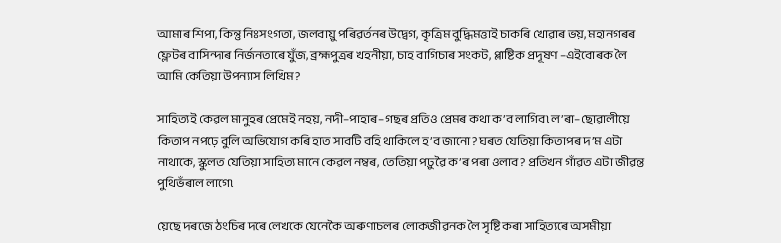আমাৰ শিপা, কিন্তু নিঃসংগতা, জলবায়ু পৰিৱর্তনৰ উদ্বেগ, কৃত্রিম বুদ্ধিমত্তাই চাকৰি খোৱাৰ ভয়, মহানগৰৰ ফ্লেটৰ বাসিন্দাৰ নির্জনতাৰে যুঁজ, ব্রহ্মপুত্রৰ খহনীয়া, চাহ বাগিচাৰ সংকট, প্লাষ্টিক প্রদূষণ –এইবোৰক লৈ আমি কেতিয়া উপন্যাস লিখিম?

সাহিত্যই কেৱল মানুহৰ প্রেমেই নহয়, নদী–পাহাৰ–গছৰ প্রতিও প্রেমৰ কথা ক’ব লাগিব৷ ল’ৰা–ছোৱালীয়ে কিতাপ নপঢ়ে বুলি অভিযোগ কৰি হাত সাবটি বহি থাকিলে হ’ব জানো? ঘৰত যেতিয়া কিতাপৰ দ’ম এটা নাথাকে, স্কুলত যেতিয়া সাহিত্য মানে কেৱল নম্বৰ, তেতিয়া পঢ়ুৱৈ ক’ৰ পৰা ওলাব? প্রতিখন গাঁৱত এটা জীৱন্ত পুথিভঁৰাল লাগে৷

য়েছে দৰজে ঠংচিৰ দৰে লেখকে যেনেকৈ অৰুণাচলৰ লোকজীৱনক লৈ সৃষ্টি কৰা সাহিত্যৰে অসমীয়া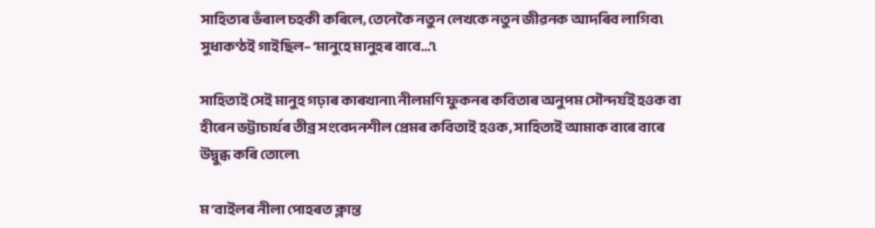সাহিত্যৰ ভঁৰাল চহকী কৰিলে, তেনেকৈ নতুন লেখকে নতুন জীৱনক আদৰিব লাগিব৷ সুধাকণ্ঠই গাইছিল– ‘মানুহে মানুহৰ বাবে…’৷

সাহিত্যই সেই মানুহ গঢ়াৰ কাৰখানা৷ নীলমণি ফুকনৰ কবিতাৰ অনুপম সৌন্দর্যই হওক বা হীৰেন ভট্টাচার্যৰ তীব্র সংবেদনশীল প্রেমৰ কবিতাই হওক, সাহিত্যই আমাক বাৰে বাৰে উদ্বুব্ধ কৰি তোলে৷

ম’বাইলৰ নীলা পোহৰত ক্লান্ত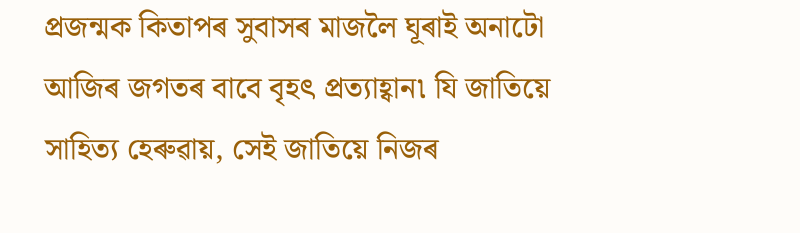প্রজন্মক কিতাপৰ সুবাসৰ মাজলৈ ঘূৰাই অনাটো আজিৰ জগতৰ বাবে বৃহৎ প্রত্যাহ্বান৷ যি জাতিয়ে সাহিত্য হেৰুৱায়, সেই জাতিয়ে নিজৰ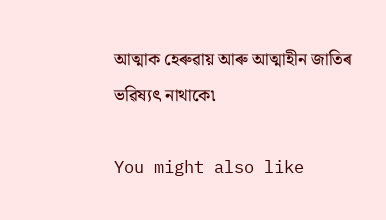আত্মাক হেৰুৱায় আৰু আত্মাহীন জাতিৰ ভৱিষ্যৎ নাথাকে৷

You might also like